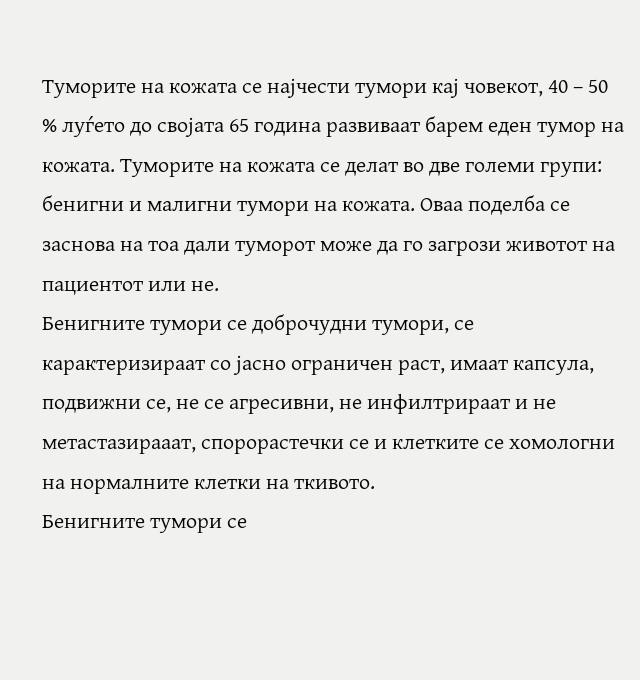Туморите на кожата се најчести тумори кај човекот, 40 – 50 % луѓето до својата 65 година развиваат барем еден тумор на кожата. Туморите на кожата се делат во две големи групи: бенигни и малигни тумори на кожата. Оваа поделба се заснова на тоа дали туморот може да го загрози животот на пациентот или не.
Бенигните тумори се доброчудни тумори, се карактеризираат со јасно ограничен раст, имаат капсула, подвижни се, не се агресивни, не инфилтрираат и не метастазирааат, спорорастечки се и клетките се хомологни на нормалните клетки на ткивото.
Бенигните тумори се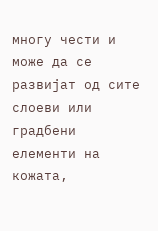многу чести и може да се развијат од сите слоеви или градбени елементи на кожата,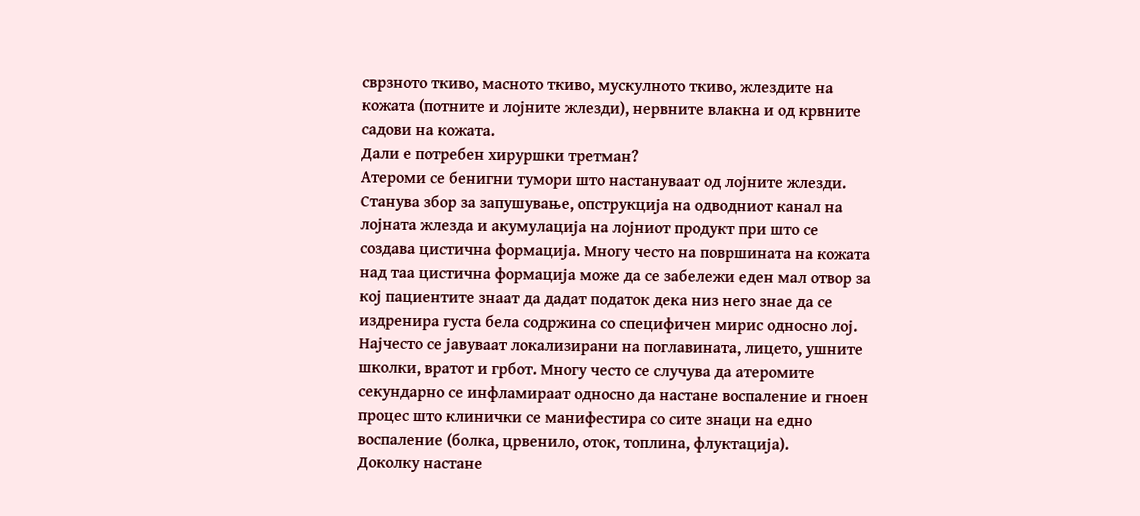сврзното ткиво, масното ткиво, мускулното ткиво, жлездите на кожата (потните и лојните жлезди), нервните влакна и од крвните садови на кожата.
Дали е потребен хируршки третман?
Атероми се бенигни тумори што настануваат од лојните жлезди. Станува збор за запушување, опструкција на одводниот канал на лојната жлезда и акумулација на лојниот продукт при што се создава цистична формација. Многу често на површината на кожата над таа цистична формација може да се забележи еден мал отвор за кој пациентите знаат да дадат податок дека низ него знае да се издренира густа бела содржина со специфичен мирис односно лој. Најчесто се јавуваат локализирани на поглавината, лицето, ушните школки, вратот и грбот. Многу често се случува да атеромите секундарно се инфламираат односно да настане воспаление и гноен процес што клинички се манифестира со сите знаци на едно воспаление (болка, црвенило, оток, топлина, флуктација).
Доколку настане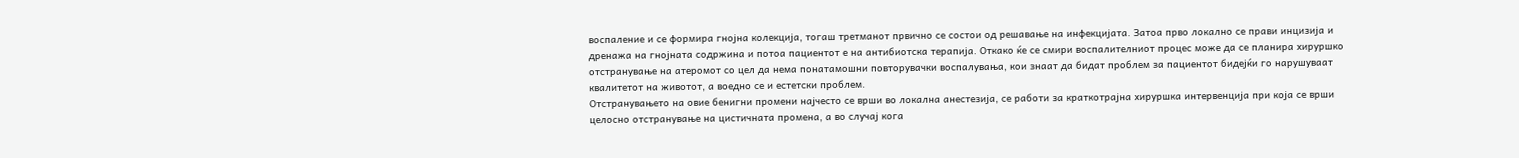воспаление и се формира гнојна колекција, тогаш третманот првично се состои од решавање на инфекцијата. Затоа прво локално се прави инцизија и дренажа на гнојната содржина и потоа пациентот е на антибиотска терапија. Откако ќе се смири воспалителниот процес може да се планира хируршко отстранување на атеромот со цел да нема понатамошни повторувачки воспалувања, кои знаат да бидат проблем за пациентот бидејќи го нарушуваат квалитетот на животот, а воедно се и естетски проблем.
Отстранувањето на овие бенигни промени најчесто се врши во локална анестезија, се работи за краткотрајна хируршка интервенција при која се врши целосно отстранување на цистичната промена, а во случај кога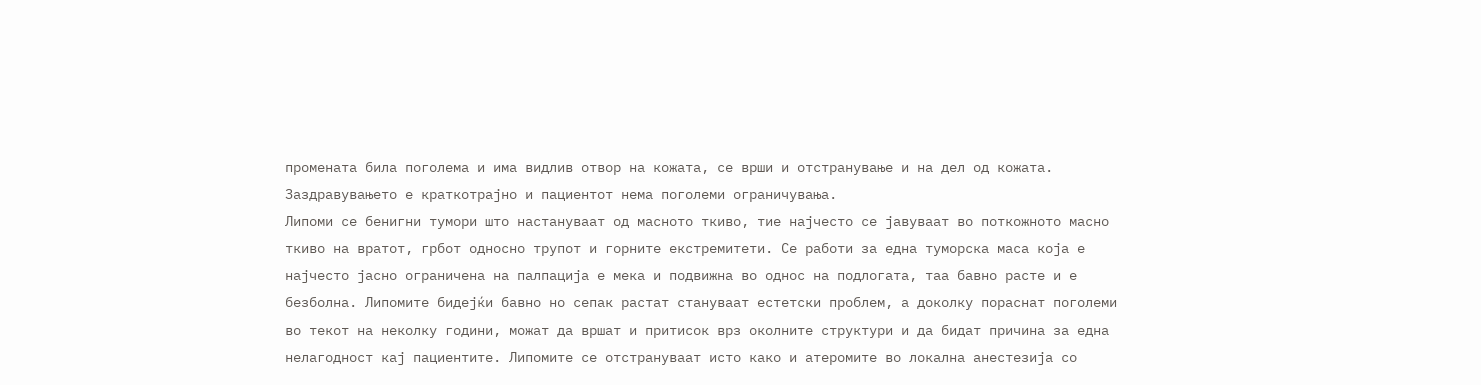промената била поголема и има видлив отвор на кожата, се врши и отстранување и на дел од кожата. Заздравувањето е краткотрајно и пациентот нема поголеми ограничувања.
Липоми се бенигни тумори што настануваат од масното ткиво, тие најчесто се јавуваат во поткожното масно ткиво на вратот, грбот односно трупот и горните екстремитети. Се работи за една туморска маса која е најчесто јасно ограничена на палпација е мека и подвижна во однос на подлогата, таа бавно расте и е безболна. Липомите бидејќи бавно но сепак растат стануваат естетски проблем, а доколку пораснат поголеми во текот на неколку години, можат да вршат и притисок врз околните структури и да бидат причина за една нелагодност кај пациентите. Липомите се отстрануваат исто како и атеромите во локална анестезија со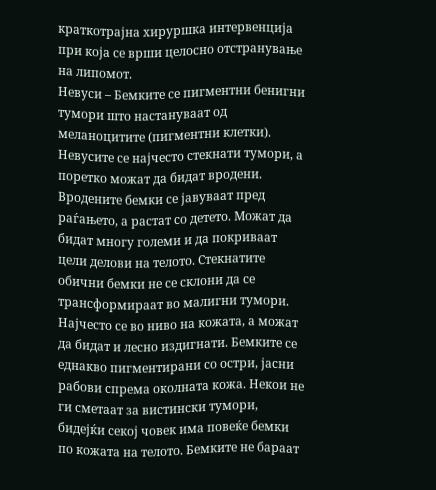краткотрајна хируршка интервенција при која се врши целосно отстранување на липомот.
Невуси – Бемките се пигментни бенигни тумори што настануваат од меланоцитите (пигментни клетки). Невусите се најчесто стекнати тумори, а поретко можат да бидат вродени. Вродените бемки се јавуваат пред раѓањето, а растат со детето. Можат да бидат многу големи и да покриваат цели делови на телото. Стекнатите обични бемки не се склони да се трансформираат во малигни тумори. Најчесто се во ниво на кожата, а можат да бидат и лесно издигнати. Бемките се еднакво пигментирани со остри, јасни рабови спрема околната кожа. Некои не ги сметаат за вистински тумори, бидејќи секој човек има повеќе бемки по кожата на телото. Бемките не бараат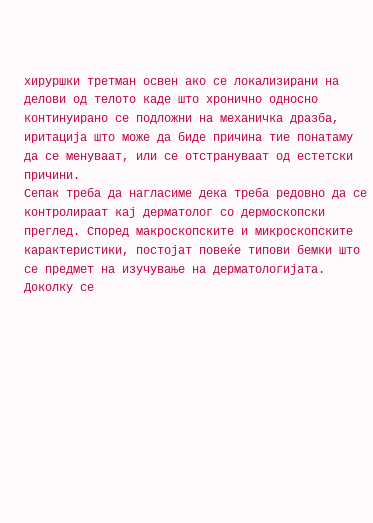хируршки третман освен ако се локализирани на делови од телото каде што хронично односно континуирано се подложни на механичка дразба, иритација што може да биде причина тие понатаму да се менуваат, или се отстрануваат од естетски причини.
Сепак треба да нагласиме дека треба редовно да се контролираат кај дерматолог со дермоскопски преглед. Според макроскопските и микроскопските карактеристики, постојат повеќе типови бемки што се предмет на изучување на дерматологијата. Доколку се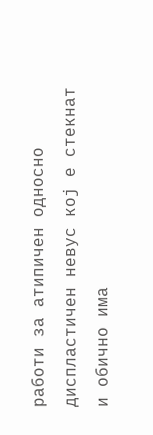работи за атипичен односно диспластичен невус кој е стекнат и обично има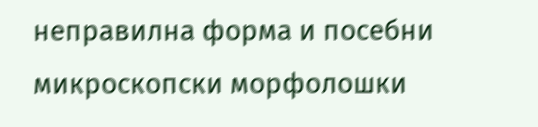неправилна форма и посебни микроскопски морфолошки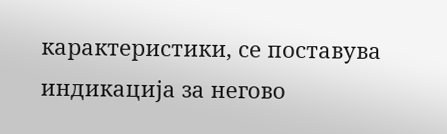карактеристики, се поставува индикација за негово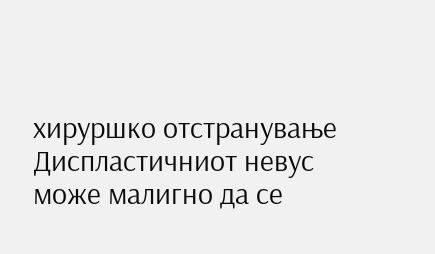хируршко отстранување Диспластичниот невус може малигно да се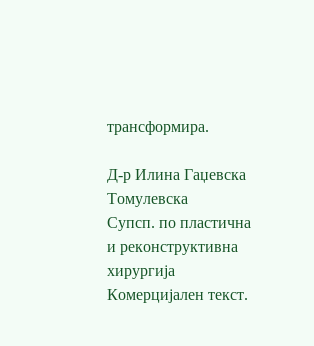трансформира.

Д-р Илина Гаџевска Томулевска
Супсп. по пластична и реконструктивна хирургија
Комерцијален текст.